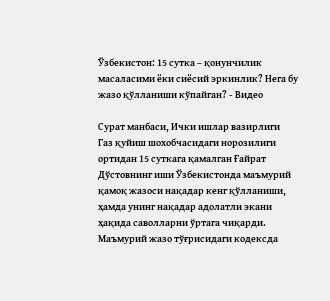Ўзбекистон: 15 сутка – қонунчилик масаласими ёки сиёсий эркинлик? Нега бу жазо қўлланиши кўпайган? - Видео

Сурат манбаси, Ички ишлар вазирлиги
Газ қуйиш шохобчасидаги норозилиги ортидан 15 суткага қамалган Ғайрат Дўстовнинг иши Ўзбекистонда маъмурий қамоқ жазоси нақадар кенг қўлланиши, ҳамда унинг нақадар адолатли экани ҳақида саволларни ўртага чиқарди.
Маъмурий жазо тўғрисидаги кодексда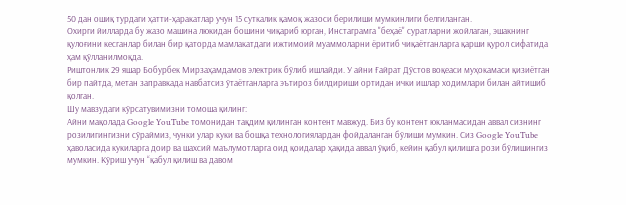50 дан ошиқ турдаги ҳатти-ҳаракатлар учун 15 суткалик қамоқ жазоси берилиши мумкинлиги белгиланган.
Охирги йилларда бу жазо машина люкидан бошини чиқариб юрган, Инстаграмга "беҳаё" суратларни жойлаган, эшакнинг қулоғини кесганлар билан бир қаторда мамлакатдаги ижтимоий муаммоларни ёритиб чиқаётганларга қарши қурол сифатида ҳам қўлланилмоқда.
Риштонлик 29 яшар Бобурбек Мирзаҳамдамов электрик бўлиб ишлайди. У айни Ғайрат Дўстов воқеаси муҳокамаси қизиётган бир пайтда, метан заправкада навбатсиз ўтаётганларга эътироз билдириши ортидан ички ишлар ходимлари билан айтишиб қолган.
Шу мавзудаги кўрсатувимизни томоша қилинг:
Айни мақолада Google YouTube томонидан тақдим қилинган контент мавжуд. Биз бу контент юкланмасидан аввал сизнинг розилигингизни сўраймиз, чунки улар куки ва бошқа технологиялардан фойдаланган бўлиши мумкин. Сиз Google YouTube ҳаволасида кукиларга доир ва шахсий маълумотларга оид қоидалар ҳақида аввал ўқиб, кейин қабул қилишга рози бўлишингиз мумкин. Кўриш учун “қабул қилиш ва давом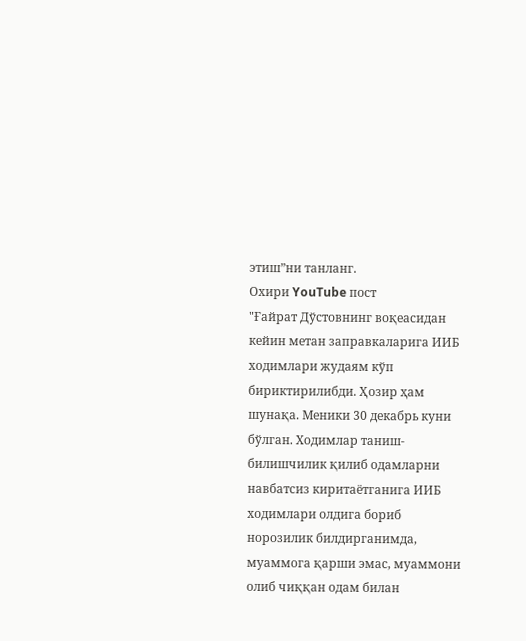этиш”ни танланг.
Охири YouTube пост
"Ғайрат Дўстовнинг воқеасидан кейин метан заправкаларига ИИБ ходимлари жудаям кўп бириктирилибди. Ҳозир ҳам шунақа. Меники 30 декабрь куни бўлган. Ходимлар таниш-билишчилик қилиб одамларни навбатсиз киритаётганига ИИБ ходимлари олдига бориб норозилик билдирганимда, муаммога қарши эмас, муаммони олиб чиққан одам билан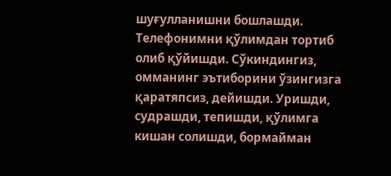шуғулланишни бошлашди. Телефонимни қўлимдан тортиб олиб қўйишди. Сўкиндингиз, омманинг эътиборини ўзингизга қаратяпсиз, дейишди. Уришди, судрашди, тепишди, қўлимга кишан солишди, бормайман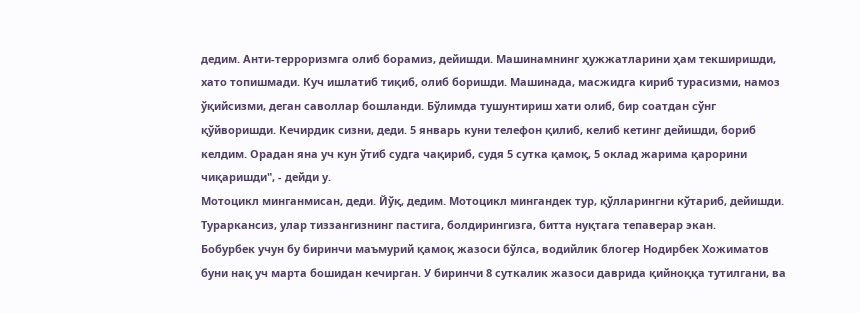дедим. Анти-терроризмга олиб борамиз, дейишди. Машинамнинг ҳужжатларини ҳам текширишди, хато топишмади. Куч ишлатиб тиқиб, олиб боришди. Машинада, масжидга кириб турасизми, намоз ўқийсизми, деган саволлар бошланди. Бўлимда тушунтириш хати олиб, бир соатдан сўнг қўйворишди. Кечирдик сизни, деди. 5 январь куни телефон қилиб, келиб кетинг дейишди, бориб келдим. Орадан яна уч кун ўтиб судга чақириб, судя 5 сутка қамоқ, 5 оклад жарима қарорини чиқаришди", - дейди у.
Мотоцикл минганмисан, деди. Йўқ, дедим. Мотоцикл мингандек тур, қўлларингни кўтариб, дейишди. Тураркансиз, улар тиззангизнинг пастига, болдирингизга, битта нуқтага тепаверар экан.
Бобурбек учун бу биринчи маъмурий қамоқ жазоси бўлса, водийлик блогер Нодирбек Хожиматов буни нақ уч марта бошидан кечирган. У биринчи 8 суткалик жазоси даврида қийноққа тутилгани, ва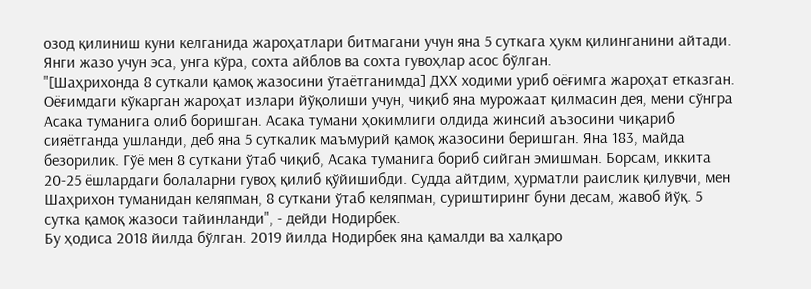озод қилиниш куни келганида жароҳатлари битмагани учун яна 5 суткага ҳукм қилинганини айтади. Янги жазо учун эса, унга кўра, сохта айблов ва сохта гувоҳлар асос бўлган.
"[Шаҳрихонда 8 суткали қамоқ жазосини ўтаётганимда] ДХХ ходими уриб оёғимга жароҳат етказган. Оёғимдаги кўкарган жароҳат излари йўқолиши учун, чиқиб яна мурожаат қилмасин дея, мени сўнгра Асака туманига олиб боришган. Асака тумани ҳокимлиги олдида жинсий аъзосини чиқариб сияётганда ушланди, деб яна 5 суткалик маъмурий қамоқ жазосини беришган. Яна 183, майда безорилик. Гўё мен 8 суткани ўтаб чиқиб, Асака туманига бориб сийган эмишман. Борсам, иккита 20-25 ёшлардаги болаларни гувоҳ қилиб қўйишибди. Судда айтдим, ҳурматли раислик қилувчи, мен Шаҳрихон туманидан келяпман, 8 суткани ўтаб келяпман, суриштиринг буни десам, жавоб йўқ. 5 сутка қамоқ жазоси тайинланди", - дейди Нодирбек.
Бу ҳодиса 2018 йилда бўлган. 2019 йилда Нодирбек яна қамалди ва халқаро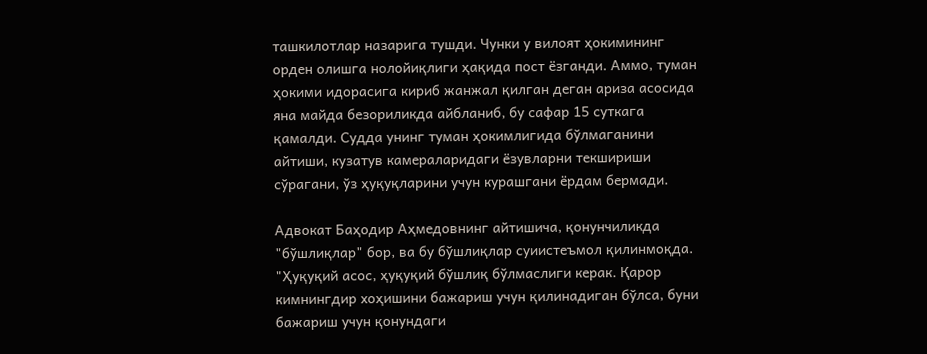ташкилотлар назарига тушди. Чунки у вилоят ҳокимининг орден олишга нолойиқлиги ҳақида пост ёзганди. Аммо, туман ҳокими идорасига кириб жанжал қилган деган ариза асосида яна майда безориликда айбланиб, бу сафар 15 суткага қамалди. Судда унинг туман ҳокимлигида бўлмаганини айтиши, кузатув камераларидаги ёзувларни текшириши сўрагани, ўз ҳуқуқларини учун курашгани ёрдам бермади.

Адвокат Баҳодир Аҳмедовнинг айтишича, қонунчиликда "бўшлиқлар" бор, ва бу бўшлиқлар суиистеъмол қилинмоқда.
"Ҳуқуқий асос, ҳуқуқий бўшлиқ бўлмаслиги керак. Қарор кимнингдир хоҳишини бажариш учун қилинадиган бўлса, буни бажариш учун қонундаги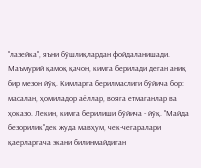"лазейка", яъни бўшлиқлардан фойдаланишади. Маъмурий қамоқ қачон, кимга берилади деган аниқ бир мезон йўқ. Кимларга берилмаслиги бўйича бор: масалан, ҳомиладор аёллар, вояга етмаганлар ва ҳоказо. Лекин, кимга берилиши бўйича - йўқ. "Майда безорилик"дек жуда мавҳум, чек-чегаралари қаерларгача экани билинмайдиган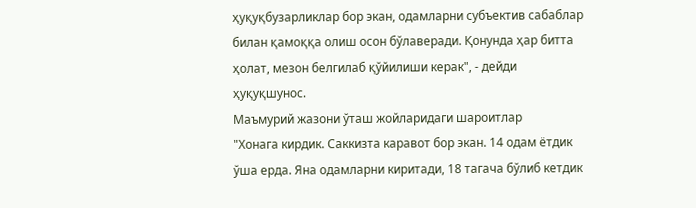ҳуқуқбузарликлар бор экан, одамларни субъектив сабаблар билан қамоққа олиш осон бўлаверади. Қонунда ҳар битта ҳолат, мезон белгилаб қўйилиши керак", - дейди ҳуқуқшунос.
Маъмурий жазони ўташ жойларидаги шароитлар
"Хонага кирдик. Саккизта каравот бор экан. 14 одам ётдик ўша ерда. Яна одамларни киритади, 18 тагача бўлиб кетдик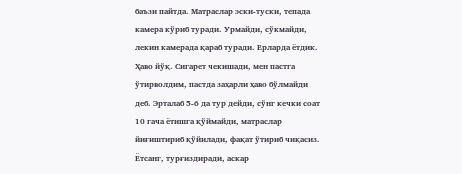баъзи пайтда. Матраслар эски-туски, тепада камера кўриб туради. Урмайди, сўкмайди, лекин камерада қараб туради. Ерларда ётдик. Ҳаво йўқ. Сигарет чекишади, мен пастга ўтирволдим, пастда заҳарли ҳаво бўлмайди деб. Эрталаб 5-6 да тур дейди, сўнг кечки соат 10 гача ётишга қўймайди, матраслар йиғиштириб қўйилади, фақат ўтириб чиқасиз. Ётсанг, турғиздиради, аскар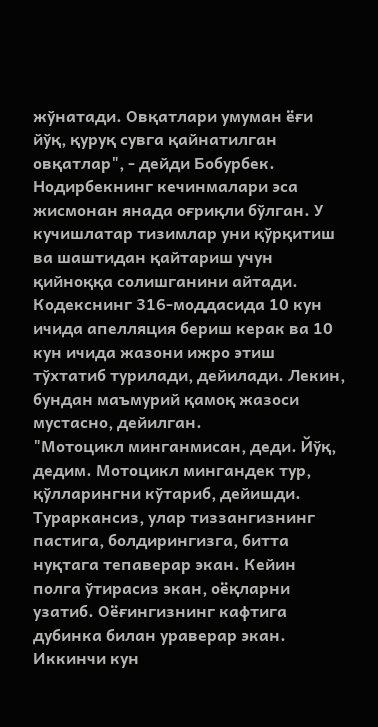жўнатади. Овқатлари умуман ёғи йўқ, қуруқ сувга қайнатилган овқатлар", - дейди Бобурбек.
Нодирбекнинг кечинмалари эса жисмонан янада оғриқли бўлган. У кучишлатар тизимлар уни қўрқитиш ва шаштидан қайтариш учун қийноққа солишганини айтади.
Кодекснинг 316-моддасида 10 кун ичида апелляция бериш керак ва 10 кун ичида жазони ижро этиш тўхтатиб турилади, дейилади. Лекин, бундан маъмурий қамоқ жазоси мустасно, дейилган.
"Мотоцикл минганмисан, деди. Йўқ, дедим. Мотоцикл мингандек тур, қўлларингни кўтариб, дейишди. Тураркансиз, улар тиззангизнинг пастига, болдирингизга, битта нуқтага тепаверар экан. Кейин полга ўтирасиз экан, оёқларни узатиб. Оёғингизнинг кафтига дубинка билан ураверар экан. Иккинчи кун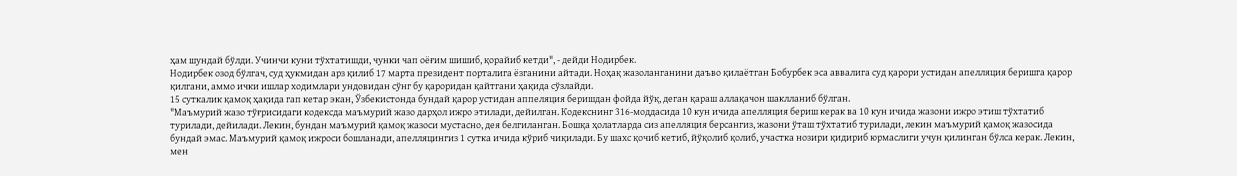ҳам шундай бўлди. Учинчи куни тўхтатишди, чунки чап оёғим шишиб, қорайиб кетди", - дейди Нодирбек.
Нодирбек озод бўлгач, суд ҳукмидан арз қилиб 17 марта президент порталига ёзганини айтади. Ноҳақ жазоланганини даъво қилаётган Бобурбек эса аввалига суд қарори устидан апелляция беришга қарор қилгани, аммо ички ишлар ходимлари ундовидан сўнг бу қароридан қайтгани ҳақида сўзлайди.
15 суткалик қамоқ ҳақида гап кетар экан, Ўзбекистонда бундай қарор устидан аппеляция беришдан фойда йўқ, деган қараш аллақачон шаклланиб бўлган.
"Маъмурий жазо тўғрисидаги кодексда маъмурий жазо дарҳол ижро этилади, дейилган. Кодекснинг 316-моддасида 10 кун ичида апелляция бериш керак ва 10 кун ичида жазони ижро этиш тўхтатиб турилади, дейилади. Лекин, бундан маъмурий қамоқ жазоси мустасно, дея белгиланган. Бошқа ҳолатларда сиз апелляция берсангиз, жазони ўташ тўхтатиб турилади, лекин маъмурий қамоқ жазосида бундай эмас. Маъмурий қамоқ ижроси бошланади, апелляцингиз 1 сутка ичида кўриб чиқилади. Бу шахс қочиб кетиб, йўқолиб қолиб, участка нозири қидириб юрмаслиги учун қилинган бўлса керак. Лекин, мен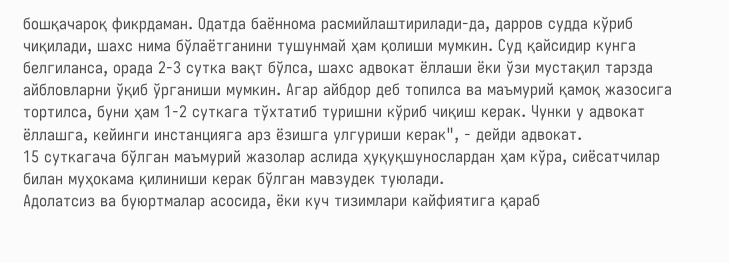бошқачароқ фикрдаман. Одатда баённома расмийлаштирилади-да, дарров судда кўриб чиқилади, шахс нима бўлаётганини тушунмай ҳам қолиши мумкин. Суд қайсидир кунга белгиланса, орада 2-3 сутка вақт бўлса, шахс адвокат ёллаши ёки ўзи мустақил тарзда айбловларни ўқиб ўрганиши мумкин. Агар айбдор деб топилса ва маъмурий қамоқ жазосига тортилса, буни ҳам 1-2 суткага тўхтатиб туришни кўриб чиқиш керак. Чунки у адвокат ёллашга, кейинги инстанцияга арз ёзишга улгуриши керак", - дейди адвокат.
15 суткагача бўлган маъмурий жазолар аслида ҳуқуқшунослардан ҳам кўра, сиёсатчилар билан муҳокама қилиниши керак бўлган мавзудек туюлади.
Адолатсиз ва буюртмалар асосида, ёки куч тизимлари кайфиятига қараб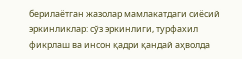берилаётган жазолар мамлакатдаги сиёсий эркинликлар: сўз эркинлиги, турфахил фикрлаш ва инсон қадри қандай аҳволда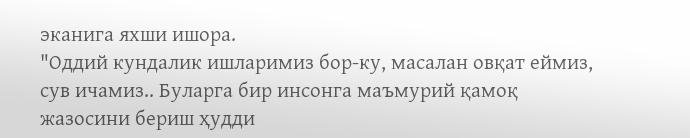эканига яхши ишора.
"Оддий кундалик ишларимиз бор-ку, масалан овқат еймиз, сув ичамиз.. Буларга бир инсонга маъмурий қамоқ жазосини бериш ҳудди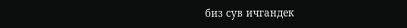биз сув ичгандек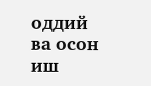оддий ва осон иш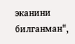эканини билганман",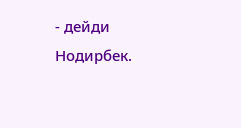- дейди Нодирбек.